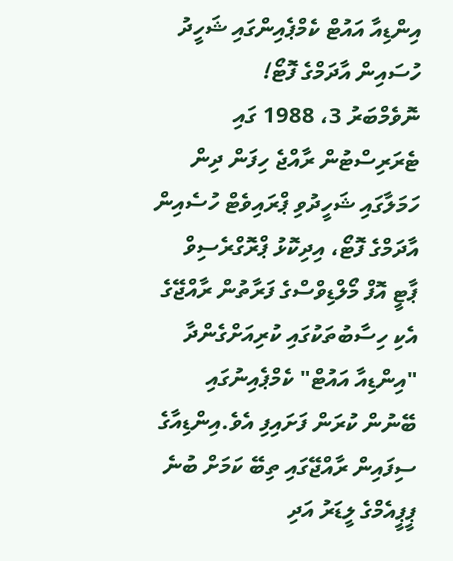އިންޑިއާ އައުޓް ކެމްޕެއިންގައި ޝަހީދު ހުސައިން އާދަމްގެ ފޮޓޯ!
ނޮވެމްބަރު 3، 1988 ގައި ޓެރަރިސްޓުން ރާއްޖެ ހިފަން ދިން ހަމަލާގައި ޝަހީދުވި ޕްރައިވެޓް ހުސެއިން އާދަމްގެ ފޮޓޯ، އިދިކޮޅު ޕްރޮގްރެސިވް ޕާޓީ އޮފް މޯލްޑިވްސްގެ ފަރާތުން ރާއްޖޭގެ އެކި ހިސާބުތަކުގައި ކުރިއަށްގެންދާ "އިންޑިއާ އައުޓް" ކެމްޕެއިނުގައި ބޭނުން ކުރަން ފަށައިފި އެވެ.އިންޑިއާގެ ސިފައިން ރާއްޖޭގައި ތިބޭ ކަމަށް ބުނެ ޕީޕީއެމްގެ ލީޑަރު އަދި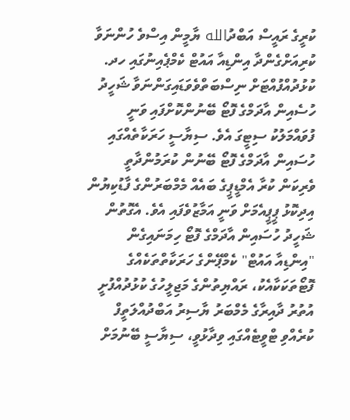ކުރީގެ ރައީސް އަބްދުالله ޔާމީން އިސްވެ ހުންނަވާ ކުރިއަށްގެންދާ އިންޑިއާ އައުޓް ކެމްޕެއިނުގައި ހދ. ކުޅުދުއްފުއްޓަށް ނިސްބަތްވެވަޑައިގަންނަވާ ޝަހީދު ހުސެއިން އާދަމްގެ ފޮޓޯ ބޭނުންކޮށްފައި ވަނީ ފުވައްމަލުކު ސިޓީގަ އެވެ. ސިޔާސީ ހަރަކާތެއްގައި ހުސައިން އާދަމްގެ ފޮޓޯ ބޭނުން ކުރަމުންދާތީ ވެރިކަން ކުރާ އެމްޑީޕީގެ ބައެއް މެމްބަރުންގެ ފާޑުކިޔުން އިދިކޮޅު ޕީޕީއެމަށް ވަނީ އަމާޒުވެފައި އެވެ. އެގޮތުން ޝަހީދު ހުސައިން އާދަމްގެ ފޮޓޯ ހިމަނައިގެން "އިންޑިއާ އައުޓް" ކެމްޕޭންގެ ހަރަކާތްތަކެއްގެ ފޮޓޯތަކަކާއެކު، ރައްޔިތުންގެ މަޖިލީހުގެ ކުޅުދުއްފުށީ އުތުރު ދާއިރާގެ މެމްބަރު ޔާސިރު އަބްދުއްލަތީފް ކުރެއްވި ޓްވީޓެއްގައި ވިދާޅުވީ، ސިޔާސީ ބޭނުމަށް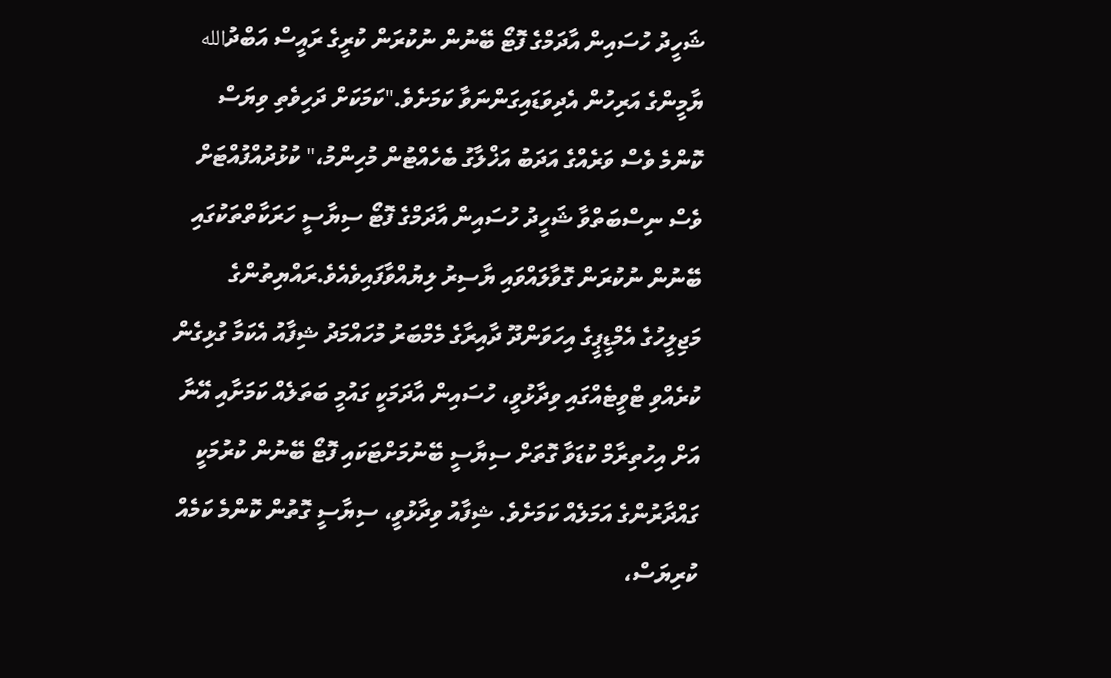ޝަހީދު ހުސައިން އާދަމްގެ ފޮޓޯ ބޭނުން ނުކުރަން ކުރީގެ ރައީސް އަބްދުالله ޔާމީންގެ އަރިހުން އެދިވަޑައިގަންނަވާ ކަމަށެވެ."ކަމަކަށް ދަހިވެތި ވިޔަސް ކޮންމެ ވެސް ވަރެއްގެ އަދަބު އަޚްލާގު ބެހެއްޓުން މުހިންމު،" ކުޅުދުއްފުއްޓަށް ވެސް ނިސްބަތްވާ ޝަހީދު ހުސައިން އާދަމްގެ ފޮޓޯ ސިޔާސީ ހަރަކާތްތަކުގައި ބޭނުން ނުކުރަން ގޮވާލައްވައި ޔާސިރު ލިޔުއްވާފައިވެއެވެ.ރައްޔިތުންގެ މަޖިލީހުގެ އެމްޑީޕީގެ އިހަވަންދޫ ދާއިރާގެ މެމްބަރު މުހައްމަދު ޝިފާއު އެކަމާ ގުޅިގެން ކުރެއްވި ޓްވީޓެއްގައި ވިދާޅުވީ، ހުސައިން އާދަމަކީ ގައުމީ ބަތަލެއް ކަމަށާއި އޭނާ އަށް އިހުތިރާމް ކުޑަވާ ގޮތަށް ސިޔާސީ ބޭނުމަށްޓަކައި ފޮޓޯ ބޭނުން ކުރުމަކީ ގައްދާރުންގެ އަމަލެއް ކަމަށެވެ. ޝިފާއު ވިދާޅުވީ، ސިޔާސީ ގޮތުން ކޮންމެ ކަމެއް ކުރިޔަސް،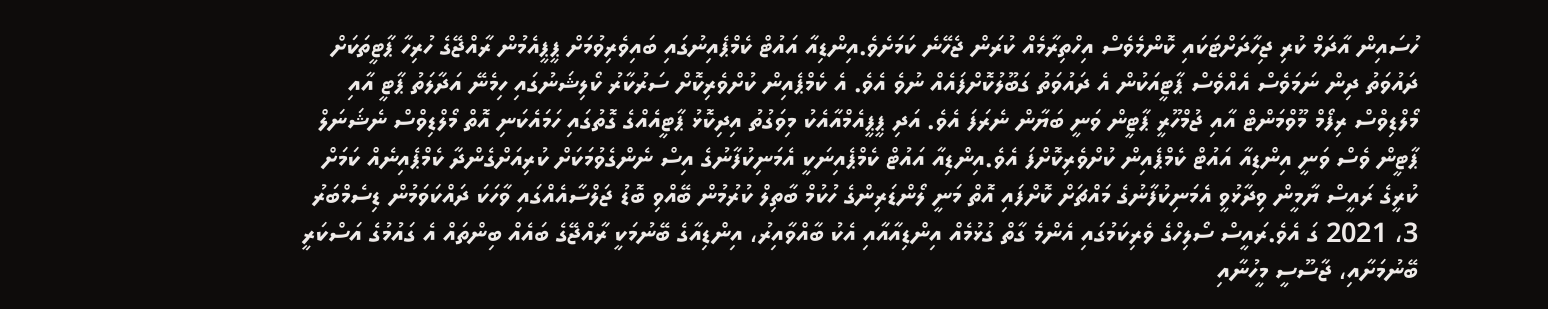ހުސައިން އާދަމް ކުރި ޖިހާދަށްޓަކައި ކޮންމެވެސް އިހްތިރާމެއް ކުރަން ޖެހޭނެ ކަމަށެވެ.އިންޑިއާ އައުޓް ކެމްޕެއިނުގައި ބައިވެރިވުމަށް ޕީޕީއެމުން ރާއްޖޭގެ ހުރިހާ ޕާޓީތަކަށް ދައުވަތު ދިން ނަމަވެސް އެއްވެސް ޕާޓީއަކުން އެ ދައުވަތު ގަބޫލުކޮށްފައެއް ނުވެ އެވެ. އެ ކެމްޕެއިން ކުށްވެރިކޮށް ސަރުކާރު ކޯލިޝަނުގައި ހިމެނޭ އަދާލަތު ޕާޓީ އާއި މޯލްޑިވްސް ރިފޯމް މޫވްމަންޓް އާއި ޖުމްހޫރީ ޕާޓީން ވަނީ ބަޔާން ނެރަފަ އެވެ. އަދި ޕީޕީއެމްއާއެކު މިވަގުތު އިދިކޮޅު ޕާޓީއެއްގެ ގޮތުގައި ހަމައެކަނި އޮތް މޯލްޑިވްސް ނެޝަނަލް ޕާޓީން ވެސް ވަނީ އިންޑިއާ އައުޓް ކެމްޕެއިން ކުށްވެރިކޮށްފަ އެވެ.އިންޑިއާ އައުޓް ކެމްޕެއިނަކީ އެމަނިކުފާނުގެ އިސް ނެންގެވުމަކަށް ކުރިއަށްގެންދާ ކެމްޕެއިނެއް ކަމަށް ކުރީގެ ރައީސް ޔާމީން ވިދާޅުވީ އެމަނިކުފާނުގެ މައްޗަށް ކޮށްފައި އޮތް މަނީ ލޯންޑަރިންގެ ހުކުމް ބާތިލް ކުރުމުން ބޭއްވި ބޮޑު ޖަލްސާއެއްގައި ވާހަކަ ދައްކަވަމުން ޑިސެމްބަރު 3، 2021 ގަ އެވެ.ރައީސް ސޯލިހްގެ ވެރިކަމުގައި އެންމެ ގާތް ގުޅުމެއް އިންޑިއާއާއި އެކު ބާއްވާއިރު، އިންޑިއާގެ ބޭނުމަކީ ރާއްޖޭގެ ބައެއް ބިންތައް އެ ގައުމުގެ އަސްކަރީ ބޭނުމަށާއި، ޖާސޫސީ މީހުނާއި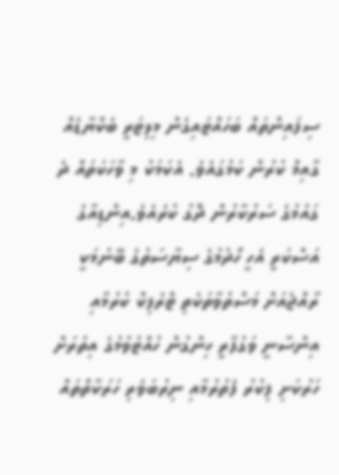ސިފައިންތައް ބަހައްޓައިގެން މިލިޓަރީ ބެކްޔާޑެއް ގާއިމް ކުރުން ކަމުގައެވެ. އެކަމަކު މި ވާހަކަތައް ދެ ގައުމުގެ ސަރުކާރުން ދޮގު ކުރެއެވެ.އިންޑިއާގެ އަސްކަރީ އެހީ ހޯދުމުގެ ސިޔާސަތުގެ ބޭނުމަކީ ރާއްޖެއަށް މަސްތުވާތަކެތި ޓްރެފިކް ކުރުމާއި އިންސާނީ ވަގުފާރީ ހިންގުން ހުއްޓުވުމުގެ އިތުރަށް ހަރުކަށި ފިކުރު ފެތުރުމާއި ނިރުބަވެރި ހަރަކާތްތައް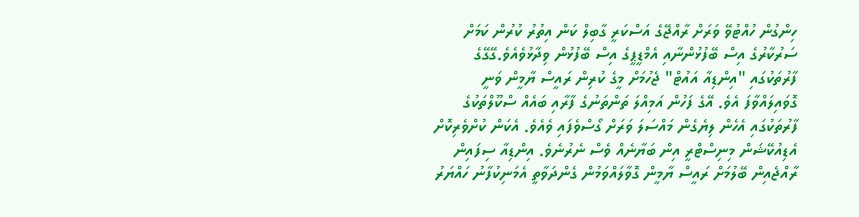ހިންގުން ހުއްޓުވޭ ވަރަށް ރާއްޖޭގެ އަސްކަރީ ގާބިލް ކަން އިތުރު ކުރުން ކަމަށް ސަރުކާރުގެ އިސް ބޭފުޅުންނާއި އެމްޑީޕީގެ އިސް ބޭފުޅުން ވިދާޅުވެއެވެ.ގޭގޭގެ ފާރުތަކުގައި "އިންޑިއާ އައުޓް" ޖެހުމަށް މީގެ ކުރިން ރައީސް ޔާމީން ވަނީ ގޮވައިލައްވާފަ އެވެ. އޭގެ ފަހުން އަމިއްލަ ތަންތަނުގެ ފާރާއި ބައެއް ސްކޫލްތަކުގެ ފާރުތަކުގައި އެހެން ލިޔެގެން މައްސަލަ ވަރަށް ގޯސްވެފައި ވެއެވެ. އެކަން ކުށްވެރިކޮށް އެޑިއުކޭޝަން މިނިސްޓްރީ އިން ބަޔާނެއް ވެސް ނެރުނެވެ. އިންޑިއާ ސިފައިން ރާއްޖެއިން ބޭލުމަށް ރައީސް ޔާމީން ގޮވާލައްވަމުން ގެންދަވާތީ އެމަނިކުފާނު ހައްޔަރު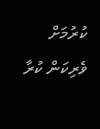ކުރުމަށް ވެރިކަން ކުރާ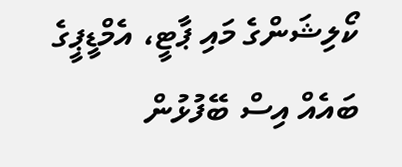ކޯލިޝަންގެ މައި ޕާޓީ، އެމްޑީޕީގެ ބައެއް އިސް ބޭފުޅުން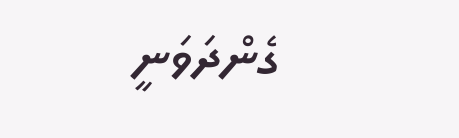ގެންދަވަނީ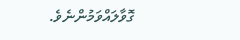ގޮވާލައްވަމުންނެވެ.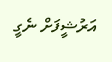އަރުޝީފަށް ނެގީ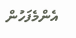އެންމެފަހުން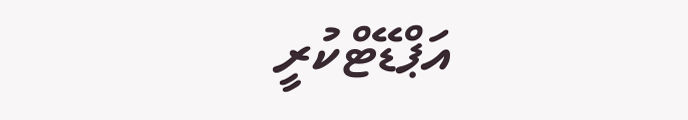އަޕްޑޭޓްކުރީ